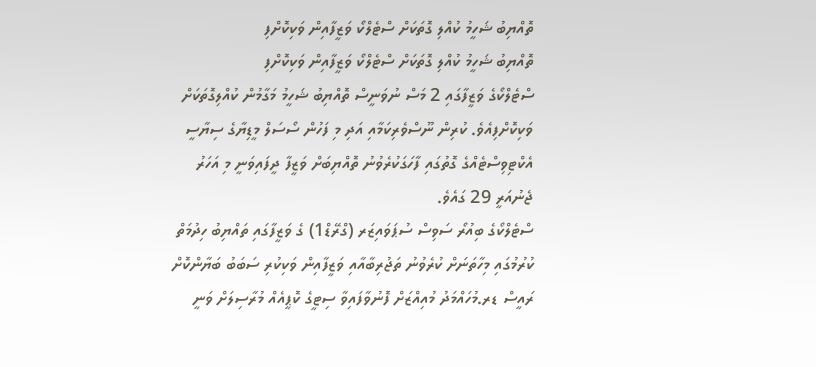ތޮއްޔިބު ޝަހީމު ކުއްލި ގޮތަކަށް ސްޓެލްކޯ ވަޒީފާއިން ވަކިކޮށްފި
ތޮއްޔިބު ޝަހީމު ކުއްލި ގޮތަކަށް ސްޓެލްކޯ ވަޒީފާއިން ވަކިކޮށްފި
ސްޓެލްކޯގެ ވަޒީފާގައި 2 މަސް ނުވަނީސް ތޮއްޔިބު ޝަހީމު މަގާމުން ކުއްލިގޮތަކަށް ވަކިކޮށްފިއެވެ. ކުރިން ނޫސްވެރިކަމާއި އަދި މި ފަހުން ސޯސަލް މީޑިޔާގެ ސިޔާސީ އެކްޓިވިސްޓެއްގެ ގޮތުގައި ފާހަގަކުރެވުނު ތޮއްޔިބަށް ވަޒީފާ ދީފައިވަނީ މި އަހަރު ޖެނުއަރީ 29 ގައެވެ.
ސްޓެލްކޯގެ ބިއުރޯ ސަވިސް ސުޕަވައިޒަރ (ގްރޭޑް1) ގެ ވަޒީފާގައި ތައްޔިބު ހިދުމަތް ކުރުމުގައި މިހާތަނަށް ކުރެވުނު ތަޖުރިބާއާއި ވަޒީފާއިން ވަކިކުރި ސަބަބު ބަޔާންކޮށް ރައީސް ޑރ.މުހައްމަދު މުއިއްޒަށް ފޮނުވާފައިވާ ސިޓީގެ ކޮޕީއެއް މުރާސިލަށް ވަނީ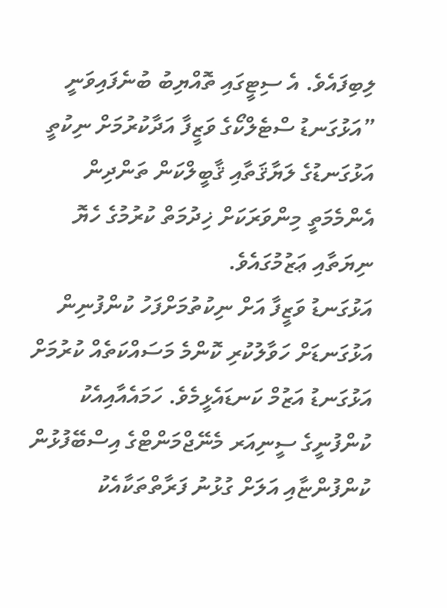ލިބިފައެވެ. އެ ސިޓީގައި ތޮއްޔިބު ބުނެފައިވަނީ ”އަޅުގަނޑު ސްޓެލްކޯގެ ވަޒީފާ އަދާކުރުމަށް ނިކުތީ އަޅުގަނޑުގެ ލަޔާޤަތާއި ޤާބީލްކަން ތަންދިން އެންމެމަތީ މިންވަރަކަށް ޚިދުމަތް ކުރުމުގެ ހެޔޮ ނިޔަތާއި ޢަޒުމުގައެވެ.
އަޅުގަނޑު ވަޒީފާ އަށް ނިކުތުމަށްފަހު ކުންފުނިން އަޅުގަނޑަށް ހަވާލުކުރި ކޮންމެ މަސައްކަތެއް ކުރުމަށް އަޅުގަނޑު އަޒުމް ކަނޑައެޅީމެވެ. ހަމައެއާއިއެކު ކުންފުނީގެ ސީނިއަރ މެނޭޖްމަންޓްގެ އިސްބޭފުޅުން ކުންފުންޏާއި އަލަށް ގުޅުނު ފަރާތްތަކާއެކު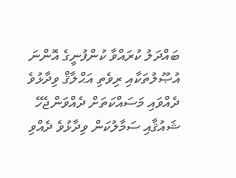ބައްދަލު ކުރައްވާ ކުންފުނީގެ އޮންނަ އުޞޫލުތަކާއި ރިވެތި އަޙްލާޤް ވިދާޅުވެ ދެއްވައި މަސައްކަތަށް ދެއްވަންޖެހޭ ޝައުޤާއި ސަމާލުކަން ވިދާޅުވެ ދެއްވި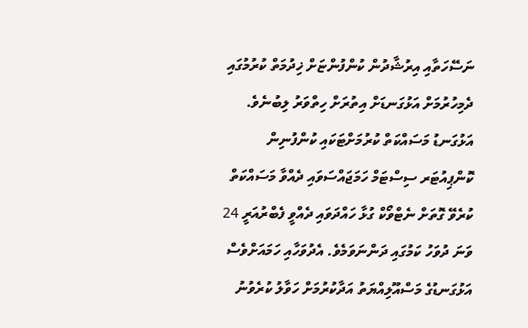ނަސޭހަތާއި އިރުޝާދުން ކުންފުންޏަށް ޚިދުމަތް ކުރުމުގައި ދެމިހުރުމަށް އަޅުގަނޑަށް އިތުރަށް ހިތްވަރު ލިބުނެވެ. އަޅުގަނޑު މަސައްކަތް ކުރުމަށްޓަކައި ކުންފުނިން ކޮންޕިއުޓަރ ސިސްޓަމް ހަމަޖައްސަވައި ދެއްވާ މަސައްކަތް ކުރެވޭ ގޮތަށް ނެޓްވޯކް ގުޅާ ހައްދަވައި ދެއްވީ ފެބްރުއަރީ 24 ވަނަ ދުވަހު ކަމުގައި ދަންނަވަމެވެ. އެދުވަހާއި ހަމައަށްވެސް އަޅުގަނޑުގެ މަސްއޫލިއްޔަތު އަދާކުރުމަށް ހަވާލު ކުރެވުނު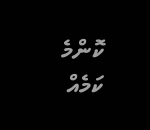ކޮންމެ ކަމެއް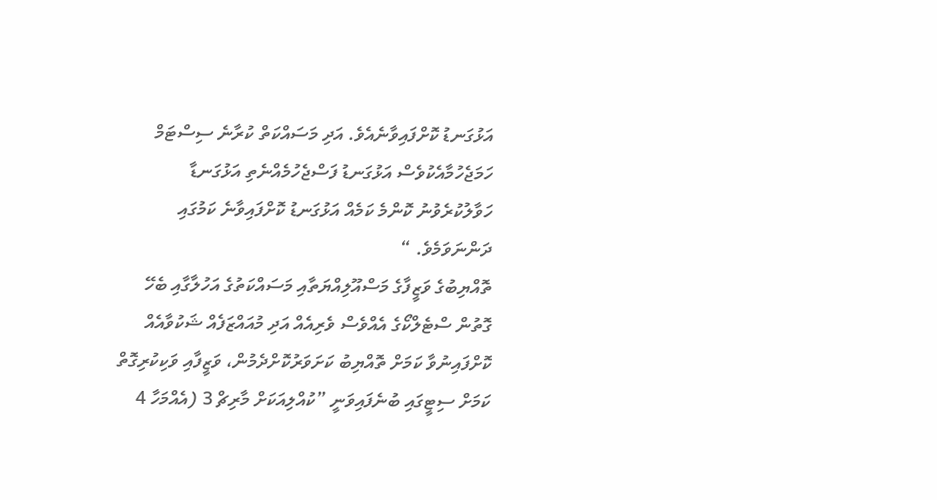އަޅުގަނޑު ކޮށްފައިވާނެއެވެ. އަދި މަސައްކަތް ކުރާނެ ސިސްޓަމް ހަމަޖެހުމާއެކުވެސް އަޅުގަނޑު ފަސްޖެހުމެއްނެތި އަޅުގަނޑާ ހަވާލުކުރެވުނު ކޮންމެ ކަމެއް އަޅުގަނޑު ކޮށްފައިވާނެ ކަމުގައި ދަންނަވަމެވެ. “
ތޮއްޔިބުގެ ވަޒީފާގެ މަސްއޫލިއްޔަތާއި މަސައްކަތުގެ އަހުލާގާއި ބެހޭ ގޮތުން ސްޓެލްކޯގެ އެއްވެސް ވެރިއެއް އަދި މުއައްޒަފެއް ޝަކުވާއެއް ކޮށްފައިނުވާ ކަމަށް ތޮއްޔިބު ކަށަވަރުކޮށްދެމުން، ވަޒީފާއި ވަކިކުރިގޮތް ކަމަށް ސިޓީގައި ބުނެފައިވަނީ ”ކުއްލިއަކަށް މާރިޗް 3 (އެއްމަހާ 4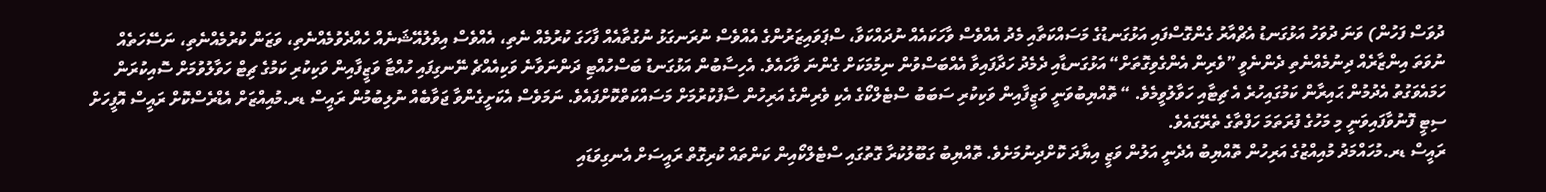ދުވަސް ފަހުން) ވަނަ ދުވަހު އަޅުގަނޑު އެޗްއާރު ގެންގޮސްފައި އަޅުގަނޑުގެ މަސައްކަތާއި މެދު އެއްވެސް ވާހަކައެއް ނުދައްކަވާ، ސްޕަވައިޒަރުންގެ އެއްވެސް ނުރަނގަޅު ނުގުތާއެއް ފާހަގަ ކުރުމެއް ނެތި، އެއްވެސް އިވެލުއޭޝަނެއް ހެއްދެވުމެއްނެތި، ވަޒަން ކުރުމެއްނެތި، ނަސޭހަތެއް ނުވަތަ އިންޒާރެއް ދިނުމެއްނެތި ދެންނެވީ ”ވެރިން އެންގެވިގޮތަށް“ އަޅުގަނޑާއި ދެމެދު ހަދާފައިވާ އެއްބަސްވުން ނިމުމަކަށް ގެންނަ ވާހައެވެ. އެހިސާބުން އަޅުގަނޑު ބަސްހުއްޓި ދަންނަވާނެ ވަކިއެއްޗެ ނޭނގިފައި ހުއްޓާ ވަޒީފާއިން ވަކިކުރި ކަމުގެ ޗިޓް ހަވާލުވުމަށް ސޮއިކުރަން ހަމައެވަގުތު އެދުމުން ޙައިރާން ކަމުގައިހުރެ އެ ޗިޓާއި ހަވާލުވީމެވެ. “ ތޮއްޔިބުވަނީ ވަޒީފާއިން ވަކިކުރި ސަބަބު ސްޓެލްކޯގެ އެކި ވެރިންގެ އަރިހުން ސާފުކުރުމަށް މަސައްކަތްކޮށްފައެވެ. ނަމަވެސް އެކަށީގެންވާ ޖަވާބެއް ނުލިބުމުން ރައީސް ޑރ.މުއިއްޒަށް އެޑްރެސްކޮށް ރައީސް އޮފީހަށް ސިޓީ ފޮނުވާފައިވަނީ މި މަހުގެ ފުރަތަމަ ހަފްތާގެ ތެރޭގައެވެ.
ރައީސް ޑރ.މުހައްމަދު މުއިއްޒުގެ އަރިހުން ތޮއްޔިބު އެދެނީ އަލުން ވަޒީ އިޔާދަ ކޮށްދިނުމަށެވެ. ތޮއްޔިބު ގަބޫލުކުރާ ގޮތުގައި ސްޓެލްކޯއިން ކަންތައް ކުރިގޮތް ރައީސަށް އެނގިވަޑައި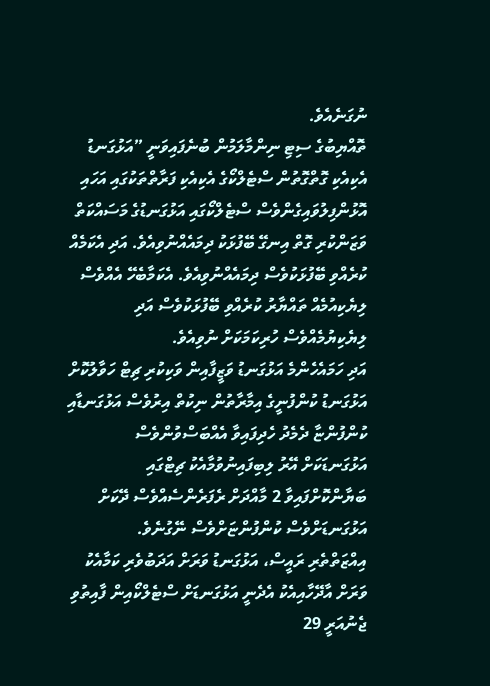ނުގަނެއެވެ.
ތޮއްޔިބުގެ ސިޓި ނިންމާލަމުން ބުނެފައިވަނީ ”އަޅުގަނޑު އެކިއެކި ގޮތްގޮތުން ސްޓެލްކޯގެ އެކިއެކި ފަރާތްތަކުގައި އަހައި އޮޅުންފިލުވައިގެންވެސް ސްޓެލްކޯގައި އަޅުގަނޑުގެ މަސައްކަތް ވަޒަންކުރި ގޮތް އިނގޭ ބޭފުޅަކު ދިމައެއްނުވިއެވެ. އަދި އެކަމެއް ކުރެއްވި ބޭފުޅަކުވެސް ދިމައެއްނުވިއެވެ. އެކަމާބެހޭ އެއްވެސް ލިޔެކިއުމެއް ތައްޔާރު ކުރެއްވި ބޭފުޅަކުވެސް އަދި ލިޔެކިޔުމެއްވެސް ހުރިކަމަކަށް ނުވިއެވެ.
އަދި ހަމައެހެންމެ އަޅުގަނޑު ވަޒީފާއިން ވަކިކުރި ޗިޓް ހަވާލުކޮށް އަޅުގަނޑު ކުންފުނީގެ އިމާރާތުން ނިކުތް އިރުވެސް އަޅުގަނޑާއި ކުންފުންޏާ ދެމެދު ހެދިފައިވާ އެއްބަސްވުންވެސް އަޅުގަނޑަކަށް އޭރު ލިބިފައިނުވުމާއެކު ޗިޓްގައި ބަޔާންކޮށްފައިވާ 2 މާއްދަށް ރެފަރެންސެއްވެސް ދޭކަށް އަޅުގަނޑަށްވެސް ކުންފުންޏަށްވެސް ނޭގުނެވެ.
އިއްޒަތްތެރި ރައީސް، އަޅުގަނޑު ވަރަށް އަދަބުވެރި ކަމާއެކު ވަރަށް އާދޭހާއިއެކު އެދެނީ އަޅުގަނޑަށް ސްޓެލްކޯއިން ފާއިތުވި ޖެނުއަރީ 29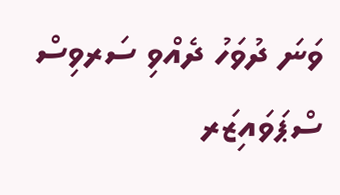ވަނަ ދުވަހު ދެއްވި ސަރވިސް ސްޕަވައިޒަރ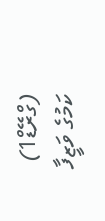(ގްރޭޑް1) ކަމުގެ ވަޒީފާ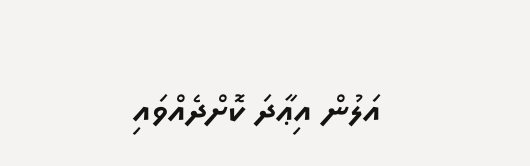އަލުން އިޢާދަ ކޮށްދެއްވައި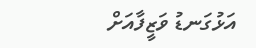އަޅުގަނޑު ވަޒީފާއަށް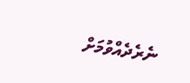ނެރެދެއްވުމަށް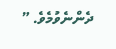ދެންނެވުމެވެ. ”